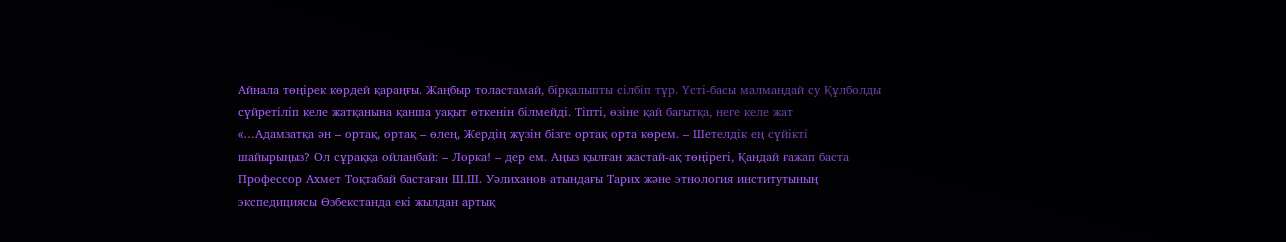Айнала төңірек көрдей қараңғы. Жаңбыр толастамай, бірқалыпты сілбіп тұр. Үсті-басы малмандай су Құлболды сүйретіліп келе жатқанына қанша уақыт өткенін білмейді. Тіпті, өзіне қай бағытқа, неге келе жат
«…Адамзатқа ән – ортақ, ортақ – өлең, Жердің жүзін бізге ортақ орта көрем. – Шетелдік ең сүйікті шайырыңыз? Ол сұраққа ойланбай: – Лорка! – дер ем. Аңыз қылған жастай-ақ төңірегі, Қандай ғажап баста
Профессор Ахмет Тоқтабай бастаған Ш.Ш. Уәлиханов атындағы Тарих және этнология институтының экспедициясы Өзбекстанда екі жылдан артық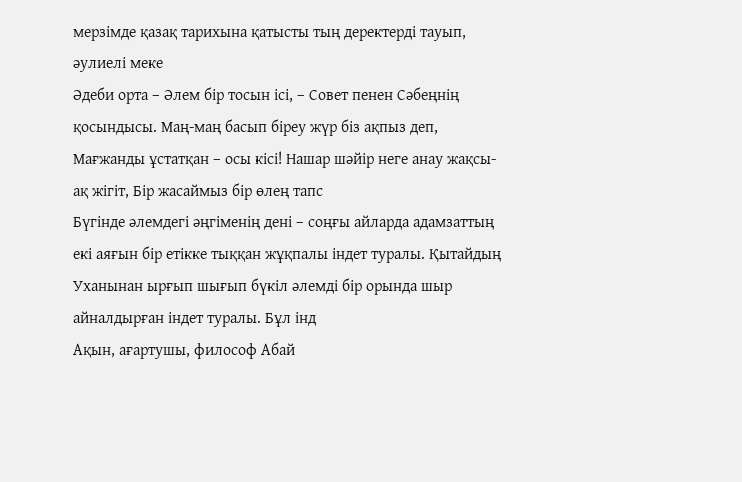мерзімде қазақ тарихына қатысты тың деректерді тауып, әулиелі меке
Әдеби орта – Әлем бір тосын ісі, – Совет пенен Сәбеңнің қосындысы. Маң-маң басып біреу жүр біз ақпыз деп, Мағжанды ұстатқан – осы кісі! Нашар шәйір неге анау жақсы-ақ жігіт, Бір жасаймыз бір өлең тапс
Бүгінде әлемдегі әңгіменің дені – соңғы айларда адамзаттың екі аяғын бір етікке тыққан жұқпалы індет туралы. Қытайдың Уханынан ырғып шығып бүкіл әлемді бір орында шыр айналдырған індет туралы. Бұл інд
Ақын, ағартушы, философ Абай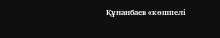Құнанбаев «көшпелі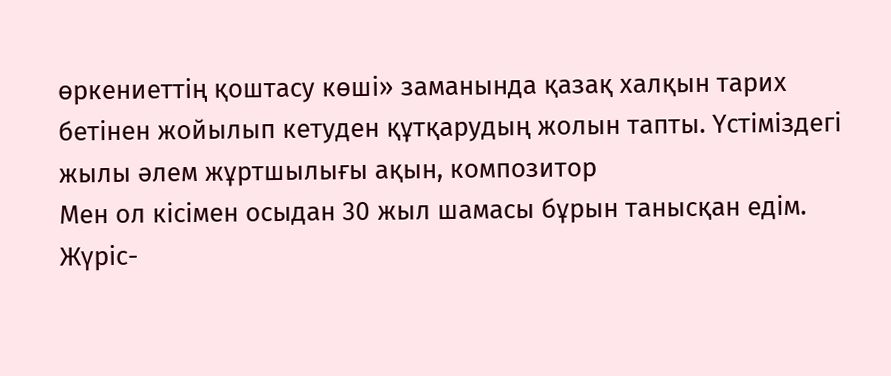өркениеттің қоштасу көші» заманында қазақ халқын тарих бетінен жойылып кетуден құтқарудың жолын тапты. Үстіміздегі жылы әлем жұртшылығы ақын, композитор
Мен ол кісімен осыдан 30 жыл шамасы бұрын танысқан едім. Жүріс-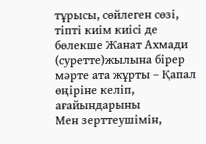тұрысы, сөйлеген сөзі, тіпті киім киісі де бөлекше Жанат Ахмади (суретте)жылына бірер мәрте ата жұрты – Қапал өңіріне келіп, ағайындарыны
Мен зерттеушімін,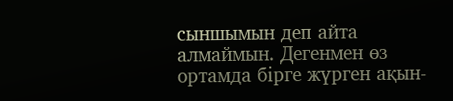сыншымын деп айта алмаймын. Дегенмен өз ортамда бірге жүрген ақын-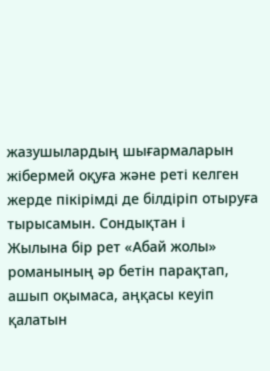жазушылардың шығармаларын жібермей оқуға және реті келген жерде пікірімді де білдіріп отыруға тырысамын. Сондықтан і
Жылына бір рет «Абай жолы» романының әр бетін парақтап, ашып оқымаса, аңқасы кеуіп қалатын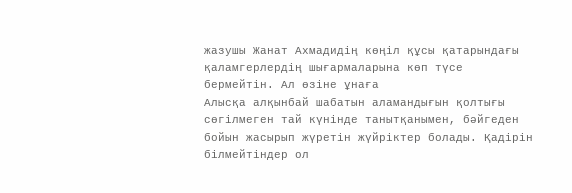жазушы Жанат Ахмадидің көңіл құсы қатарындағы қаламгерлердің шығармаларына көп түсе бермейтін. Ал өзіне ұнаға
Алысқа алқынбай шабатын аламандығын қолтығы сөгілмеген тай күнінде танытқанымен, бәйгеден бойын жасырып жүретін жүйріктер болады. Қадірін білмейтіндер ол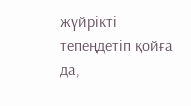жүйрікті тепеңдетіп қойға да,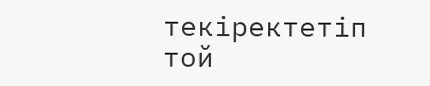текіректетіп той